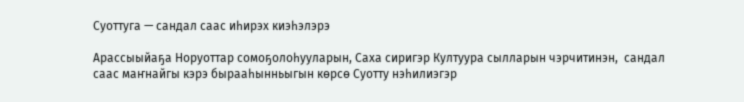Суоттуга — сандал саас иһирэх киэһэлэрэ

Арассыыйаҕа Норуоттар сомоҕолоһууларын, Саха сиригэр Култуура сылларын чэрчитинэн,  сандал саас маҥнайгы кэрэ бырааһынньыгын көрсө Суотту нэһилиэгэр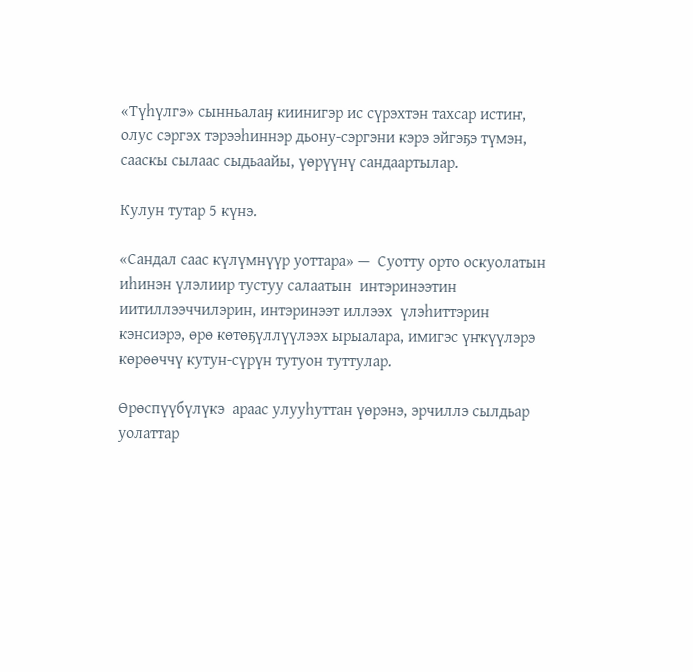«Түһүлгэ» сынньалаӈ киинигэр ис сүрэхтэн тахсар истиҥ, олус сэргэх тэрээһиннэр дьону-сэргэни кэрэ эйгэҕэ түмэн, сааскы сылаас сыдьаайы, үөрүүнү сандаартылар.

Кулун тутар 5 күнэ.

«Сандал саас күлүмнүүр уоттара» —  Суотту орто оскуолатын иһинэн үлэлиир тустуу салаатын  интэринээтин  иитиллээччилэрин, интэринээт иллээх  үлэһиттэрин кэнсиэрэ, өрө көтөҕүллүүлээх ырыалара, имигэс үҥкүүлэрэ  көрөөччү кутун-сүрүн тутуон туттулар.

Өрөспүүбүлүкэ  араас улууһуттан үөрэнэ, эрчиллэ сылдьар уолаттар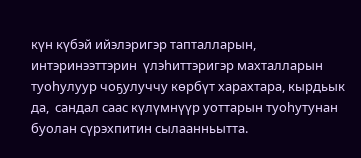күн күбэй ийэлэригэр тапталларын, интэринээттэрин  үлэһиттэригэр махталларын туоһулуур чоҕулуччу көрбүт харахтара, кырдьык да,  сандал саас күлүмнүүр уоттарын туоһутунан буолан сүрэхпитин сылаанньытта.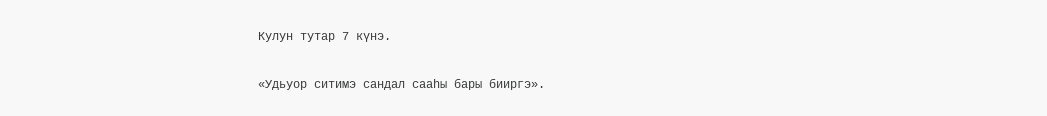Кулун тутар 7 күнэ.

«Удьуор ситимэ сандал сааһы бары бииргэ».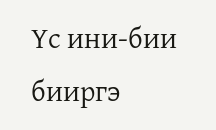Үс ини-бии бииргэ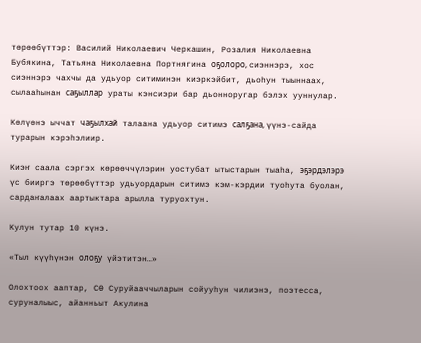төрөөбүттэр: Василий Николаевич Черкашин, Розалия Николаевна Бубякина, Татьяна Николаевна Портнягина оҕолоро, сиэннэрэ, хос сиэннэрэ чахчы да удьуор ситиминэн киэркэйбит, дьоһун тыыннаах, сылааһынан саҕыллар ураты кэнсиэри бар дьонноругар бэлэх ууннулар.

Көлүөнэ ыччат чаҕылхай талаана удьуор ситимэ салҕана, үүнэ-сайда турарын кэрэһэлиир.

Киэҥ саала сэргэх көрөөччүлэрин уостубат ытыстарын тыаһа, эҕэрдэлэрэ үс бииргэ төрөөбүттэр удьуордарын ситимэ кэм-кэрдии туоһута буолан, сардаҥалаах аартыктара арылла туруохтун.

Кулун тутар 10 күнэ.

«Тыл күүһүнэн олоҕу үйэтитэн…»

Олохтоох ааптар, СӨ Суруйааччыларын сойууһун чилиэнэ, поэтесса, суруналыыс, айанньыт Акулина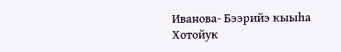Иванова- Бээрийэ кыыһа Хотойук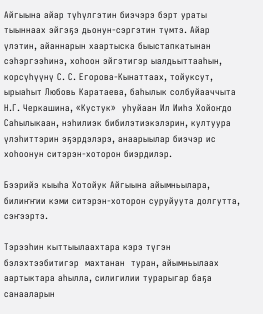Айгыына айар түһүлгэтин биэчэрэ бэрт ураты тыыннаах эйгэҕэ дьонун-сэргэтин түмтэ. Айар үлэтин, айаннарын хаартыска быыстапкатынан сэһэргээһинэ, хоһоон эйгэтигэр ыалдьыттааһын, корсүһүүнү С. С. Егорова-Кынаттаах, тойуксут, ырыаһыт Любовь Каратаева, баһылык солбуйааччыта Н.Г. Черкашина, «Кустук»  уһуйаан Ил Ииһэ Хойоҥдо Саһылыкаан, нэһилиэк бибилэтиэкэлэрин, култуура үлэһиттэрин эҕэрдэлэрэ, анаарыылар биэчэр ис хоһоонун ситэрэн-хоторон биэрдилэр.

Бээрийэ кыыһа Хотойук Айгыына айымньылара, билиҥҥии кэми ситэрэн-хоторон суруйуута долгутта, сэҥээртэ.

Тэрээһин кыттыылаахтара кэрэ түгэн бэлэхтээбитигэр  махтанан  туран, айымньылаах аартыктара аһылла, силигилии турарыгар баҕа санааларын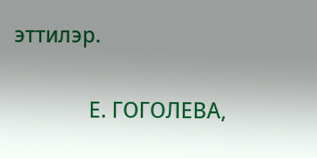эттилэр.

               Е. ГОГОЛЕВА,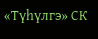«Түһүлгэ» СК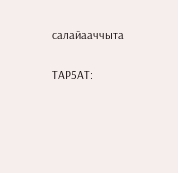салайааччыта

ТАР5АТ: